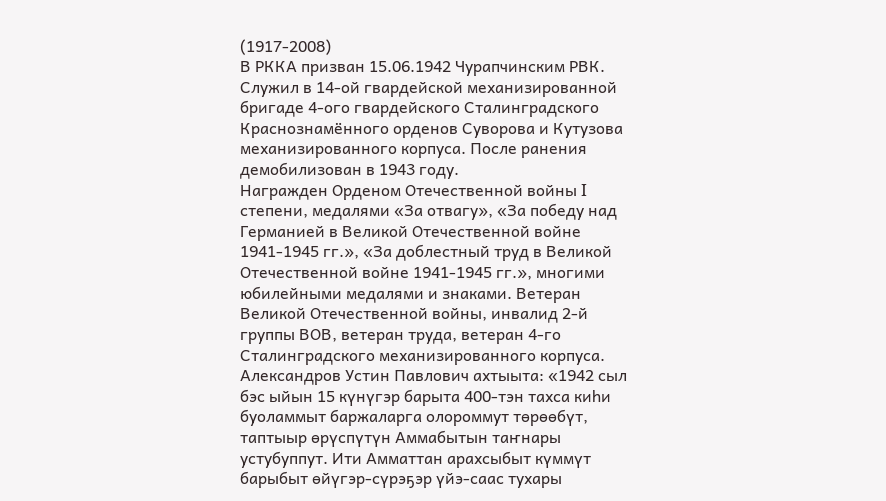(1917-2008)
В РККА призван 15.06.1942 Чурапчинским РВК. Служил в 14-ой гвардейской механизированной бригаде 4-ого гвардейского Сталинградского Краснознамённого орденов Суворова и Кутузова механизированного корпуса. После ранения демобилизован в 1943 году.
Награжден Орденом Отечественной войны I степени, медалями «За отвагу», «За победу над Германией в Великой Отечественной войне 1941-1945 гг.», «За доблестный труд в Великой Отечественной войне 1941-1945 гг.», многими юбилейными медалями и знаками. Ветеран Великой Отечественной войны, инвалид 2-й группы ВОВ, ветеран труда, ветеран 4-го Сталинградского механизированного корпуса.
Александров Устин Павлович ахтыыта: «1942 сыл бэс ыйын 15 күнүгэр барыта 400-тэн тахса киһи буоламмыт баржаларга олороммут төрөөбүт, таптыыр өрүспүтүн Аммабытын таҥнары устубуппут. Ити Амматтан арахсыбыт күммүт барыбыт өйүгэр-сүрэҕэр үйэ-саас тухары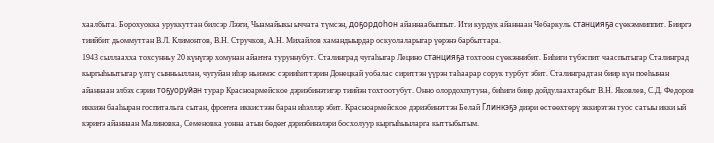хаалбыта. Борохуокка уруккуттан билсэр Лээги, Чыамайыкы ыччата түмсэн, доҕордоһон айаннаабыппыт. Ити курдук айаннаан Чебаркуль станцияҕа сүөкэммиппит. Бииргэ тиийбит дьоммуттан В.Л. Климонтов, В.Н. Стручков, А.Н. Михайлов хамандыырдар оскуолаларыгар үөрэнэ барбыттара.
1943 сыллаахха тохсунньу 20 күнүгэр хомунан айаҥҥа туруннубут. Сталинград чугаһыгар Лецино станцияҕа тохтоон сүөкэннибит. Биһиги түбэспит чааспытыгар Сталинград кыргыһыытыгар үлтү сынньыллан, чугуйан иһэр ньиэмэс сэрииһиттэрин Донецкай уобалас сириттэн үүрэн таһаарар сорук турбут эбит. Сталинградтан биир күн поеһынан айаннаан элбэх сэрии тоҕуоруйан турар Красноармейское дэриэбинэтигэр тиийэн тохтоотубут. Онно олордохпутуна, биһиги биир дойдулаахтарбыт В.Н. Яковлев, С.Д. Федоров иккиэн бааһыран госпитальга сытан, фроҥҥа иккистээн баран иһэллэр эбит. Красноармейское дэриэбинэттэн Белай Глинкэҕэ диэри өстөөхтөрү эккирэтэн туос сатыы икки ый кэриҥэ айаннаан Малиновка, Семеновка уонна атын бөдөҥ дэриэбинэлэри босхолуур кыргыһыыларга кыттыбытым.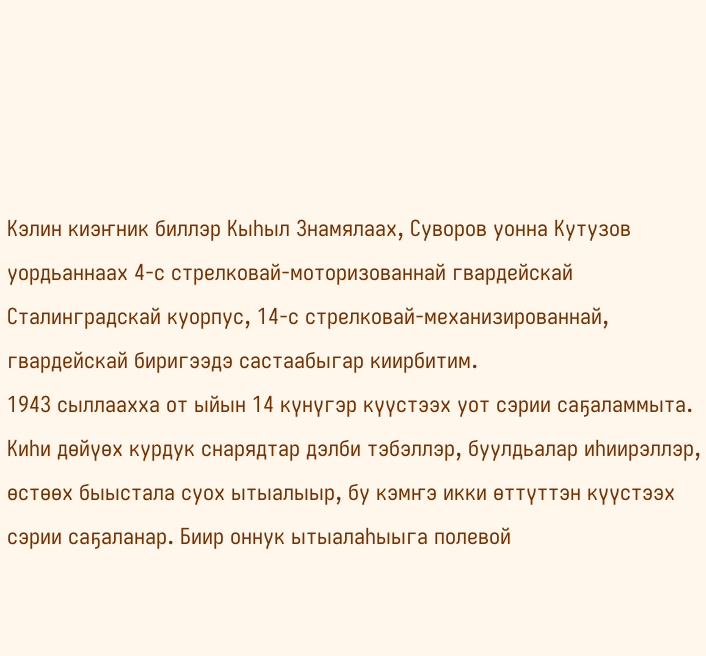Кэлин киэҥник биллэр Кыһыл Знамялаах, Суворов уонна Кутузов уордьаннаах 4-с стрелковай-моторизованнай гвардейскай Сталинградскай куорпус, 14-с стрелковай-механизированнай, гвардейскай биригээдэ састаабыгар киирбитим.
1943 сыллаахха от ыйын 14 күнүгэр күүстээх уот сэрии саҕаламмыта. Киһи дөйүөх курдук снарядтар дэлби тэбэллэр, буулдьалар иһиирэллэр, өстөөх быыстала суох ытыалыыр, бу кэмҥэ икки өттүттэн күүстээх сэрии саҕаланар. Биир оннук ытыалаһыыга полевой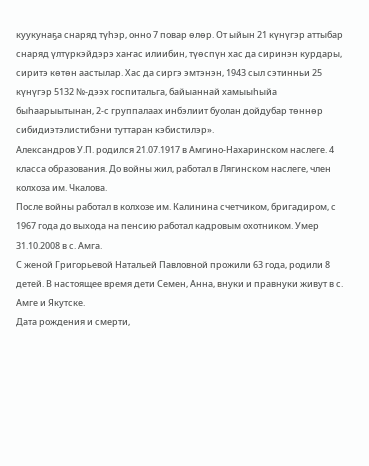куукунаҕа снаряд түһэр, онно 7 повар өлөр. От ыйын 21 күнүгэр аттыбар снаряд үлтүркэйдэрэ хаҥас илиибин, түөспүн хас да сиринэн курдары, сиритэ көтөн аастылар. Хас да сиргэ эмтэнэн, 1943 сыл сэтинньи 25 күнүгэр 5132 №-дээх госпитальга, байыаннай хамыыһыйа быһаарыытынан, 2-с группалаах инбэлиит буолан дойдубар төннөр сибидиэтэлистибэни туттаран кэбистилэр».
Александров У.П. родился 21.07.1917 в Амгино-Нахаринском наслеге. 4 класса образования. До войны жил, работал в Лягинском наслеге, член колхоза им. Чкалова.
После войны работал в колхозе им. Калинина счетчиком, бригадиром, с 1967 года до выхода на пенсию работал кадровым охотником. Умер 31.10.2008 в с. Амга.
С женой Григорьевой Натальей Павловной прожили 63 года, родили 8 детей. В настоящее время дети Семен, Анна, внуки и правнуки живут в с. Амге и Якутске.
Дата рождения и смерти,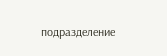подразделение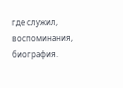где служил, воспоминания, биография.